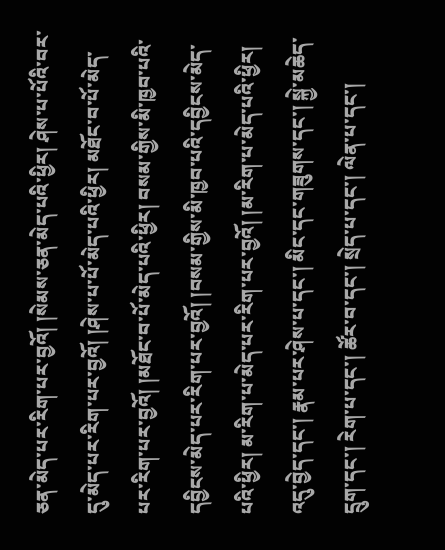ཅན་མེད་པར་རིག་པར་བྱའོ། །སེམས་ཅན་མེད་པའི་ཕྱིར། ཤེས་པ་པོའི་བར་དུ་མེད་པར་རིག་པར་བྱའོ། །ཤེས་པ་པོ་མེད་པའི་ཕྱིར། མཐོང་བ་པོ་མེད་པར་རིག་པར་བྱའོ། །མཐོང་བ་པོ་མེད་པའི་ཕྱིར། བསམ་གྱིས་མི་ཁྱབ་པའི་དབྱིངས་མེད་པར་རིག་པར་བྱའོ། །བསམ་གྱིས་མི་ཁྱབ་པའི་དབྱིངས་མེད་པའི་ཕྱིར། མ་རིག་པ་མེད་པར་རིག་པར་བྱའོ། །མ་རིག་པ་མེད་པའི་ཕྱིར། འདུ་བྱེད་དང་། རྣམ་པར་ཤེས་པ་དང་། མིང་དང་གཟུགས་དང་། སྐྱེ་མཆེད་དྲུག་དང་། རེག་པ་དང་། ཚོར་བ་དང་། སྲེད་པ་དང་། ལེན་པ་དང་།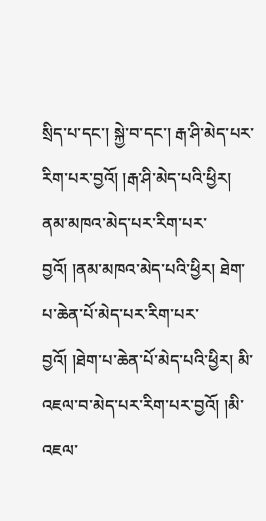སྲིད་པ་དང་། སྐྱེ་བ་དང་། རྒ་ཤི་མེད་པར་རིག་པར་བྱའོ། །རྒ་ཤི་མེད་པའི་ཕྱིར། ནམ་མཁའ་མེད་པར་རིག་པར་བྱའོ། །ནམ་མཁའ་མེད་པའི་ཕྱིར། ཐེག་པ་ཆེན་པོ་མེད་པར་རིག་པར་བྱའོ། །ཐེག་པ་ཆེན་པོ་མེད་པའི་ཕྱིར། མི་འཇལ་བ་མེད་པར་རིག་པར་བྱའོ། །མི་འཇལ་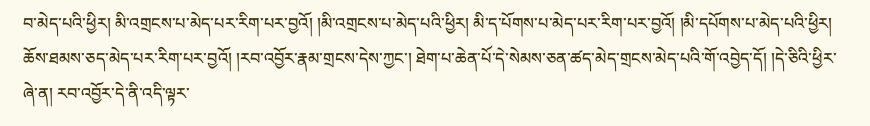བ་མེད་པའི་ཕྱིར། མི་འགྲངས་པ་མེད་པར་རིག་པར་བྱའོ། །མི་འགྲངས་པ་མེད་པའི་ཕྱིར། མི་ད་པོགས་པ་མེད་པར་རིག་པར་བྱའོ། །མི་དཔོགས་པ་མེད་པའི་ཕྱིར། ཆོས་ཐམས་ཅད་མེད་པར་རིག་པར་བྱའོ། །རབ་འབྱོར་རྣམ་གྲངས་དེས་ཀྱང་། ཐེག་པ་ཆེན་པོ་དེ་སེམས་ཅན་ཚད་མེད་གྲངས་མེད་པའི་གོ་འབྱེད་དོ། །དེ་ཅིའི་ཕྱིར་ཞེ་ན། རབ་འབྱོར་དེ་ནི་འདི་ལྟར་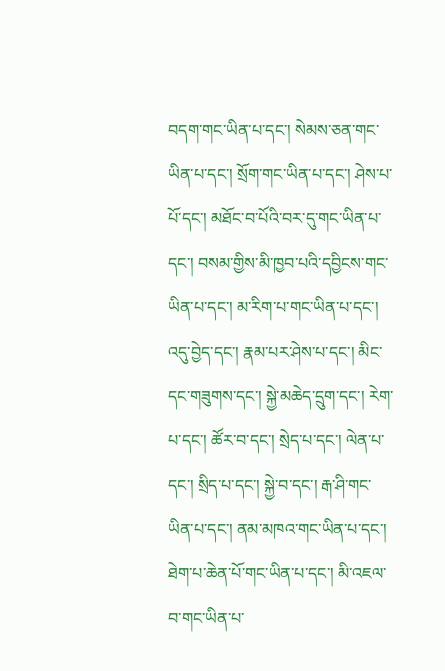བདག་གང་ཡིན་པ་དང་། སེམས་ཅན་གང་ཡིན་པ་དང་། སྲོག་གང་ཡིན་པ་དང་། ཤེས་པ་པོ་དང་། མཐོང་བ་པོའི་བར་དུ་གང་ཡིན་པ་དང་། བསམ་གྱིས་མི་ཁྱབ་པའི་དབྱིངས་གང་ཡིན་པ་དང་། མ་རིག་པ་གང་ཡིན་པ་དང་། འདུ་བྱེད་དང་། རྣམ་པར་ཤེས་པ་དང་། མིང་དང་གཟུགས་དང་། སྐྱེ་མཆེད་དྲུག་དང་། རེག་པ་དང་། ཚོར་བ་དང་། སྲེད་པ་དང་། ལེན་པ་དང་། སྲིད་པ་དང་། སྐྱེ་བ་དང་། རྒ་ཤི་གང་ཡིན་པ་དང་། ནམ་མཁའ་གང་ཡིན་པ་དང་། ཐེག་པ་ཆེན་པོ་གང་ཡིན་པ་དང་། མི་འཇལ་བ་གང་ཡིན་པ་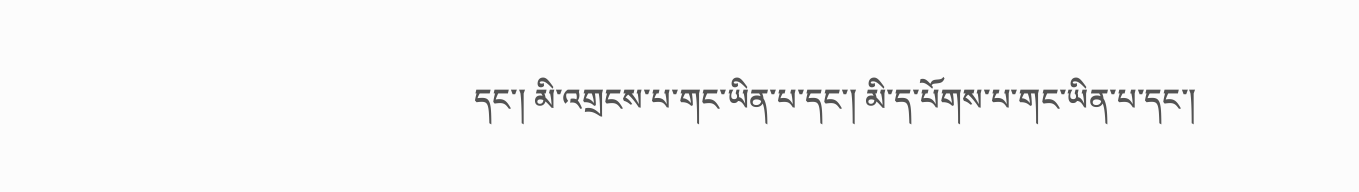དང་། མི་འགྲངས་པ་གང་ཡིན་པ་དང་། མི་ད་པོགས་པ་གང་ཡིན་པ་དང་།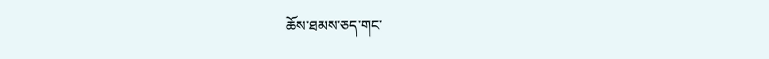ཆོས་ཐམས་ཅད་གང་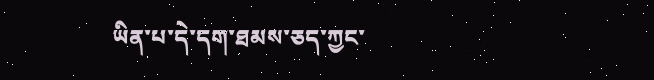ཡིན་པ་དེ་དག་ཐམས་ཅད་ཀྱང་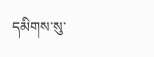དམིགས་སུ་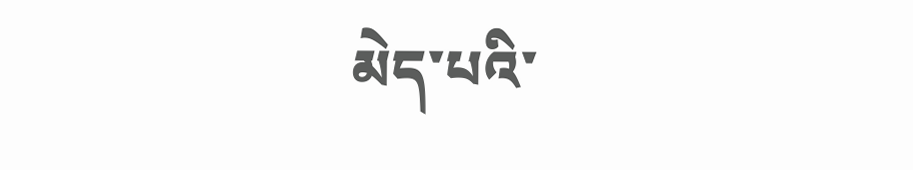མེད་པའི་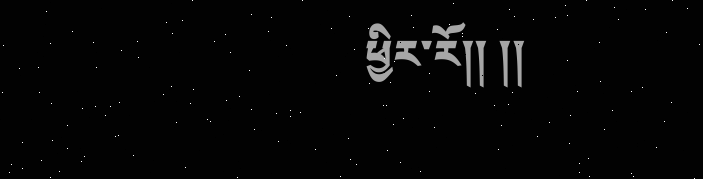ཕྱིར་རོ།། །།